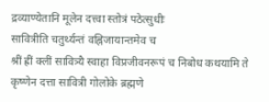द्रव्याण्येतानि मूलेन दत्त्वा स्तोत्रं पठेत्सुधीः
सावित्रीति चतुर्थ्यन्तं वह्निजायान्तमेव च
श्रीं ह्रीं क्लीं सावित्र्यै स्वाहा विप्रजीवनरूपं च निबोध कथयामि ते
कृष्णेन दत्ता सावित्री गोलोके ब्रह्मणे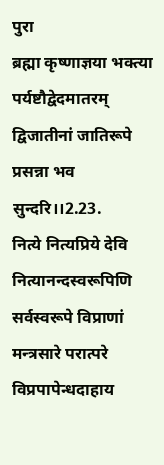पुरा
ब्रह्मा कृष्णाज्ञया भक्त्या पर्यष्टौद्वेदमातरम्
द्विजातीनां जातिरूपे प्रसन्ना भव सुन्दरि।।2.23.
नित्ये नित्यप्रिये देवि नित्यानन्दस्वरूपिणि
सर्वस्वरूपे विप्राणां मन्त्रसारे परात्परे
विप्रपापेन्धदाहाय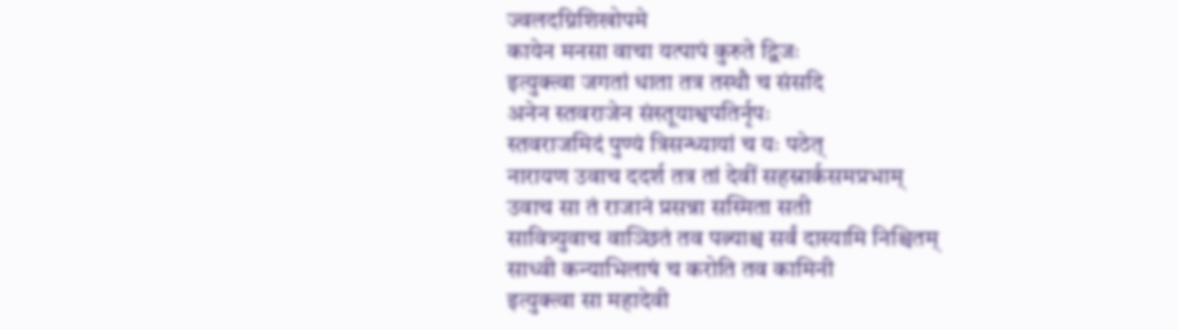ज्वलदग्निशिखोपमे
कायेन मनसा वाचा यत्पापं कुरुते द्विजः
इत्युक्त्वा जगतां धाता तत्र तस्थौ च संसदि
अनेन स्तवराजेन संस्तूयाश्वपतिर्नृपः
स्तवराजमिदं पुण्यं त्रिसन्ध्यायां च यः पठेत्
नारायण उवाच ददर्श तत्र तां देवीं सहस्रार्कसमप्रभाम्
उवाच सा तं राजानं प्रसन्ना सस्मिता सती
सावित्र्युवाच वाञ्छितं तव पत्न्याश्च सर्वं दास्यामि निश्चितम्
साध्वी कन्याभिलाषं च करोति तव कामिनी
इत्युक्त्वा सा महादेवी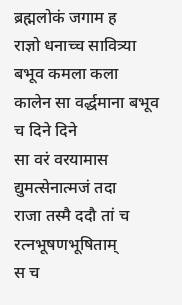ब्रह्मलोकं जगाम ह
राज्ञो धनाच्च सावित्र्या बभूव कमला कला
कालेन सा वर्द्धमाना बभूव च दिने दिने
सा वरं वरयामास द्युमत्सेनात्मजं तदा
राजा तस्मै ददौ तां च रत्नभूषणभूषिताम्
स च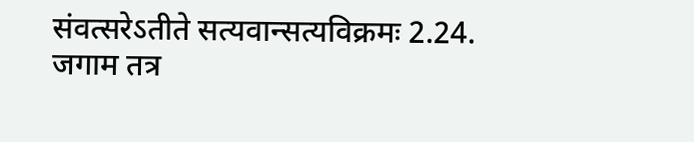संवत्सरेऽतीते सत्यवान्सत्यविक्रमः 2.24.
जगाम तत्र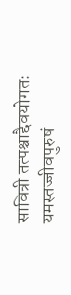सावित्री तत्पश्चाद्दैवयोगतः
यमस्तज्जीवपुरुषं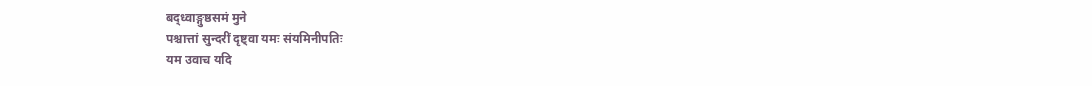बद्ध्वाङ्गुष्ठसमं मुने
पश्चात्तां सुन्दरीं दृष्ट्वा यमः संयमिनीपतिः
यम उवाच यदि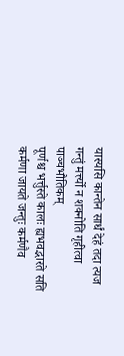यास्यसि कान्तेन सार्धं देहं तदा त्यज
गन्तुं मर्त्त्यो न शक्नोति गृहीत्वा पाञ्चभौतिकम्
पूर्णश्च भर्त्तुस्ते कालः ह्यभवद्भारते सति
कर्मणा जायते जन्तुः कर्मणैव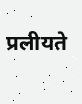प्रलीयते